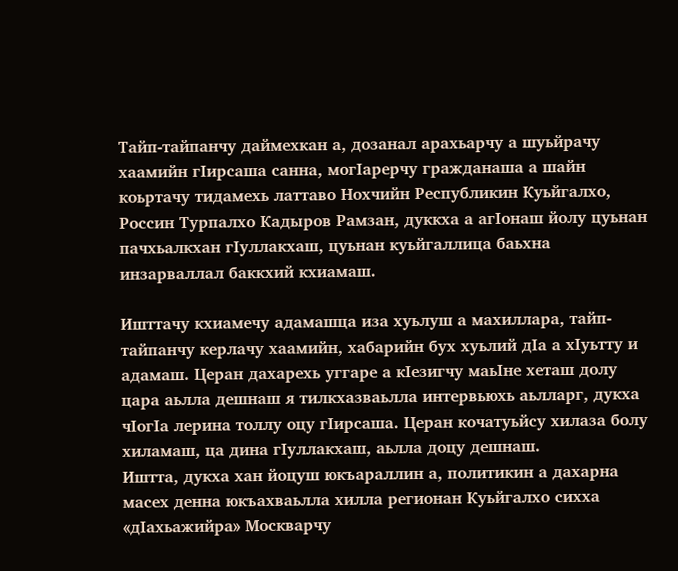Тайп-тайпанчу даймехкан а, дозанал арахьарчу а шуьйрачу хаамийн гIирсаша санна, могIарерчу гражданаша а шайн коьртачу тидамехь латтаво Нохчийн Республикин Куьйгалхо, Россин Турпалхо Кадыров Рамзан, дуккха а агIонаш йолу цуьнан пачхьалкхан гIуллакхаш, цуьнан куьйгаллица баьхна инзарваллал баккхий кхиамаш.

Ишттачу кхиамечу адамашца иза хуьлуш а махиллара, тайп-тайпанчу керлачу хаамийн, хабарийн бух хуьлий дIа а хIуьтту и адамаш. Церан дахарехь уггаре а кIезигчу маьIне хеташ долу цара аьлла дешнаш я тилкхазваьлла интервьюхь аьлларг, дукха чIогIа лерина толлу оцу гIирсаша. Церан кочатуьйсу хилаза болу хиламаш, ца дина гIуллакхаш, аьлла доцу дешнаш.
Иштта, дукха хан йоцуш юкъараллин а, политикин а дахарна масех денна юкъахваьлла хилла регионан Куьйгалхо сихха «дIахьажийра» Москварчу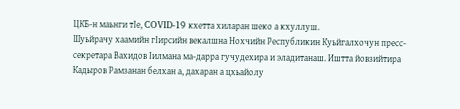ЦКБ-н маьнги тIе, COVID-19 кхетта хиларан шеко а кхуллуш.
Шуьйрачу хаамийн гIирсийн векалшна Нохчийн Республикин Куьйгалхочун пресс-секретара Вахидов Iилмана ма-дарра гучудехира и эладитанаш. Иштта йовзийтира Кадыров Рамзанан белхан а, дахаран а цхьайолу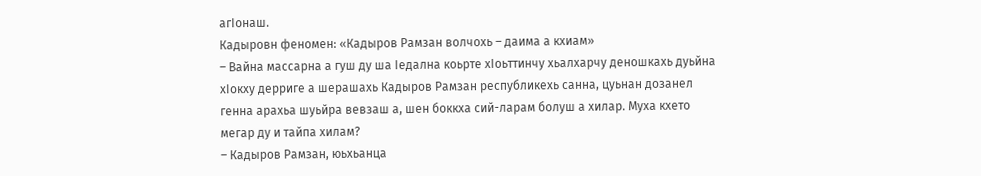агIонаш.
Кадыровн феномен: «Кадыров Рамзан волчохь – даима а кхиам»
– Вайна массарна а гуш ду ша Iедална коьрте хIоьттинчу хьалхарчу деношкахь дуьйна хIокху дерриге а шерашахь Кадыров Рамзан республикехь санна, цуьнан дозанел генна арахьа шуьйра вевзаш а, шен боккха сий-ларам болуш а хилар. Муха кхето мегар ду и тайпа хилам?
– Кадыров Рамзан, юьхьанца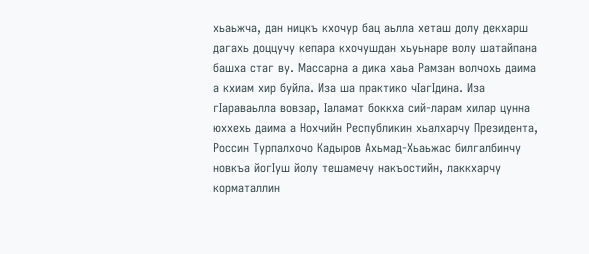хьаьжча, дан ницкъ кхочур бац аьлла хеташ долу декхарш дагахь доццучу кепара кхочушдан хьуьнаре волу шатайпана башха стаг ву. Массарна а дика хаьа Рамзан волчохь даима а кхиам хир буйла. Иза ша практико чIагIдина. Иза гIараваьлла вовзар, Iаламат боккха сий-ларам хилар цунна юххехь даима а Нохчийн Республикин хьалхарчу Президента, Россин Турпалхочо Кадыров Ахьмад-Хьаьжас билгалбинчу новкъа йогIуш йолу тешамечу накъостийн, лаккхарчу корматаллин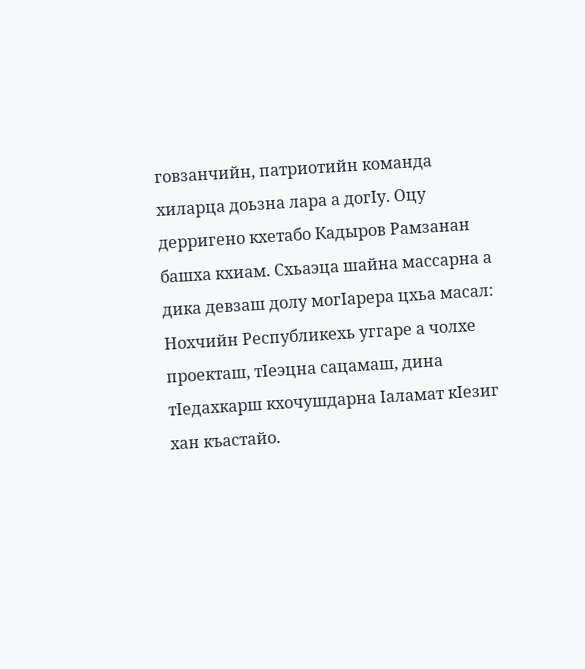говзанчийн, патриотийн команда хиларца доьзна лара а догIу. Оцу дерригено кхетабо Кадыров Рамзанан башха кхиам. Схьаэца шайна массарна а дика девзаш долу могIарера цхьа масал: Нохчийн Республикехь уггаре а чолхе проекташ, тIеэцна сацамаш, дина тIедахкарш кхочушдарна Iаламат кIезиг хан къастайо.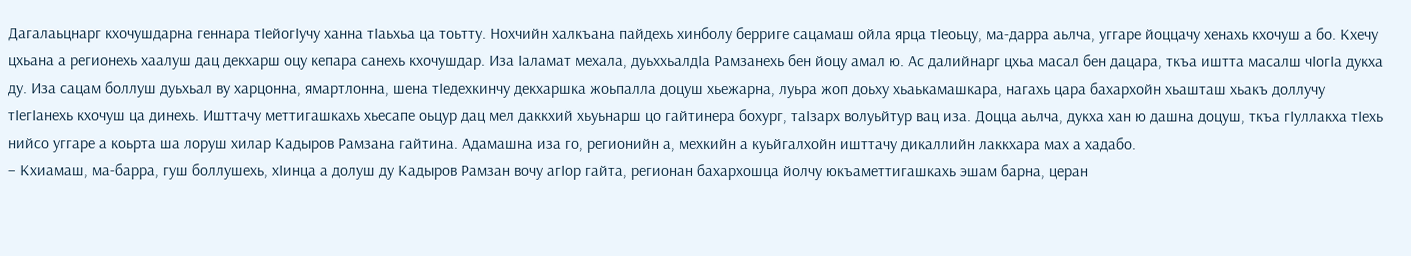Дагалаьцнарг кхочушдарна геннара тIейогIучу ханна тIаьхьа ца тоьтту. Нохчийн халкъана пайдехь хинболу берриге сацамаш ойла ярца тIеоьцу, ма-дарра аьлча, уггаре йоццачу хенахь кхочуш а бо. Кхечу цхьана а регионехь хаалуш дац декхарш оцу кепара санехь кхочушдар. Иза Iаламат мехала, дуьххьалдIа Рамзанехь бен йоцу амал ю. Ас далийнарг цхьа масал бен дацара, ткъа иштта масалш чIогIа дукха ду. Иза сацам боллуш дуьхьал ву харцонна, ямартлонна, шена тIедехкинчу декхаршка жоьпалла доцуш хьежарна, луьра жоп доьху хьаькамашкара, нагахь цара бахархойн хьашташ хьакъ доллучу тIегIанехь кхочуш ца динехь. Ишттачу меттигашкахь хьесапе оьцур дац мел даккхий хьуьнарш цо гайтинера бохург, таIзарх волуьйтур вац иза. Доцца аьлча, дукха хан ю дашна доцуш, ткъа гIуллакха тIехь нийсо уггаре а коьрта ша лоруш хилар Кадыров Рамзана гайтина. Адамашна иза го, регионийн а, мехкийн а куьйгалхойн ишттачу дикаллийн лаккхара мах а хадабо.
– Кхиамаш, ма-барра, гуш боллушехь, хIинца а долуш ду Кадыров Рамзан вочу агIор гайта, регионан бахархошца йолчу юкъаметтигашкахь эшам барна, церан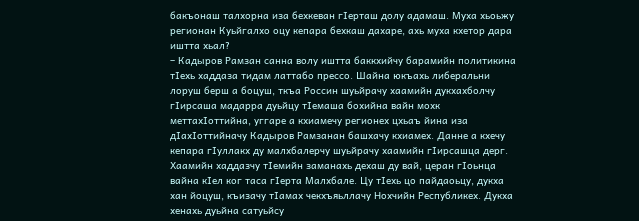бакъонаш талхорна иза бехкеван гIерташ долу адамаш. Муха хьоьжу регионан Куьйгалхо оцу кепара бехкаш дахаре, ахь муха кхетор дара иштта хьал?
– Кадыров Рамзан санна волу иштта баккхийчу барамийн политикина тIехь хаддаза тидам латтабо прессо. Шайна юкъахь либеральни лоруш берш а боцуш, ткъа Россин шуьйрачу хаамийн дукхахболчу гIирсаша мадарра дуьйцу тIемаша бохийна вайн мохк меттахIоттийна, уггаре а кхиамечу регионех цхьаъ йина иза дIахIоттийначу Кадыров Рамзанан башхачу кхиамех. Данне а кхечу кепара гIуллакх ду малхбалерчу шуьйрачу хаамийн гIирсашца дерг. Хаамийн хаддазчу тIемийн заманахь дехаш ду вай, церан гIоьнца вайна кIел ког таса гIерта Малхбале. Цу тIехь цо пайдаоьцу, дукха хан йоцуш, къизачу тIамах чекхъяьллачу Нохчийн Республикех. Дукха хенахь дуьйна сатуьйсу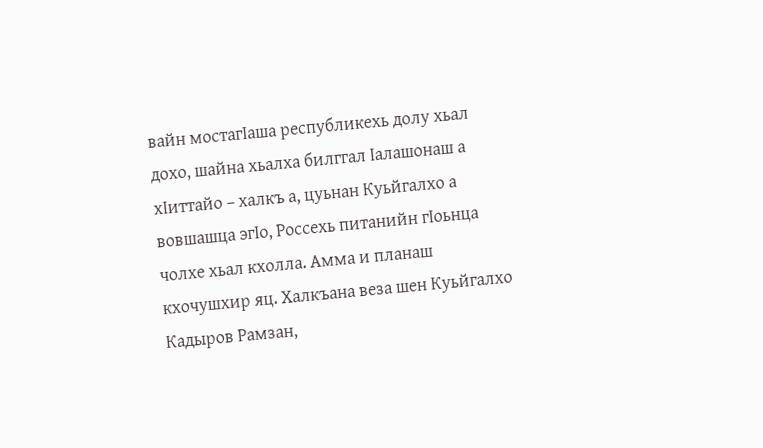вайн мостагIаша республикехь долу хьал дохо, шайна хьалха билггал Iалашонаш а хIиттайо – халкъ а, цуьнан Куьйгалхо а вовшашца эгIо, Россехь питанийн гIоьнца чолхе хьал кхолла. Амма и планаш кхочушхир яц. Халкъана веза шен Куьйгалхо Кадыров Рамзан,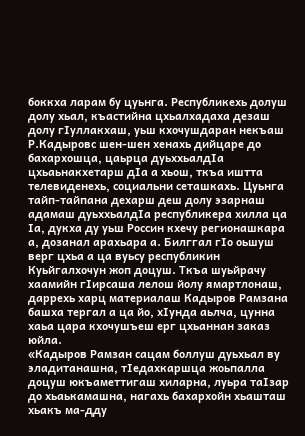боккха ларам бу цуьнга. Республикехь долуш долу хьал, къастийна цхьалхадаха дезаш долу гIуллакхаш, уьш кхочушдаран некъаш Р.Кадыровс шен-шен хенахь дийцаре до бахархошца, цаьрца дуьххьалдIа цхьаьнакхетарш дIа а хьош, ткъа иштта телевиденехь, социальни сеташкахь. Цуьнга тайп-тайпана дехарш деш долу эзарнаш адамаш дуьххьалдIа республикера хилла ца Iа, дукха ду уьш Россин кхечу регионашкара а, дозанал арахьара а. Билггал гIо оьшуш верг цхьа а ца вуьсу республикин Куьйгалхочун жоп доцуш. Ткъа шуьйрачу хаамийн гIирсаша лелош йолу ямартлонаш, даррехь харц материалаш Кадыров Рамзана башха тергал а ца йо, хIунда аьлча, цунна хаьа цара кхочушъеш ерг цхьаннан заказ юйла.
«Кадыров Рамзан сацам боллуш дуьхьал ву эладитанашна, тIедахкаршца жоьпалла доцуш юкъаметтигаш хиларна, луьра таIзар до хьаькамашна, нагахь бахархойн хьашташ хьакъ ма-дду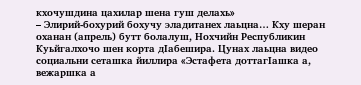кхочушдина цахилар шена гуш делахь»
– Элирий-бохурий бохучу эладитанех лаьцна… Кху шеран оханан (апрель) бутт болалуш, Нохчийн Республикин Куьйгалхочо шен корта дIабешира. Цунах лаьцна видео социальни сеташка йиллира «Эстафета доттагIашка а, вежаршка а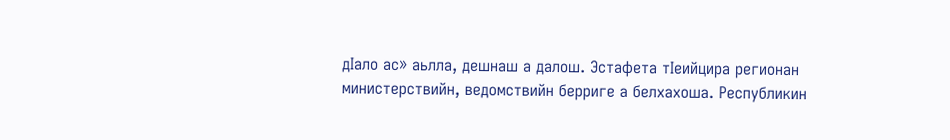дIало ас» аьлла, дешнаш а далош. Эстафета тIеийцира регионан министерствийн, ведомствийн берриге а белхахоша. Республикин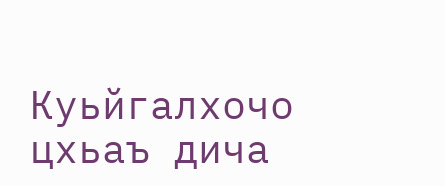Куьйгалхочо цхьаъ дича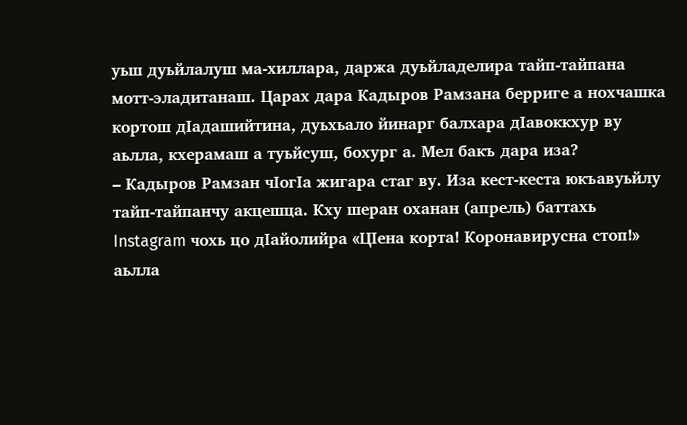уьш дуьйлалуш ма-хиллара, даржа дуьйладелира тайп-тайпана мотт-эладитанаш. Царах дара Кадыров Рамзана берриге а нохчашка кортош дIадашийтина, дуьхьало йинарг балхара дIавоккхур ву аьлла, кхерамаш а туьйсуш, бохург а. Мел бакъ дара иза?
– Кадыров Рамзан чIогIа жигара стаг ву. Иза кест-кеста юкъавуьйлу тайп-тайпанчу акцешца. Кху шеран оханан (апрель) баттахь Instagram чохь цо дIайолийра «ЦIена корта! Коронавирусна стоп!» аьлла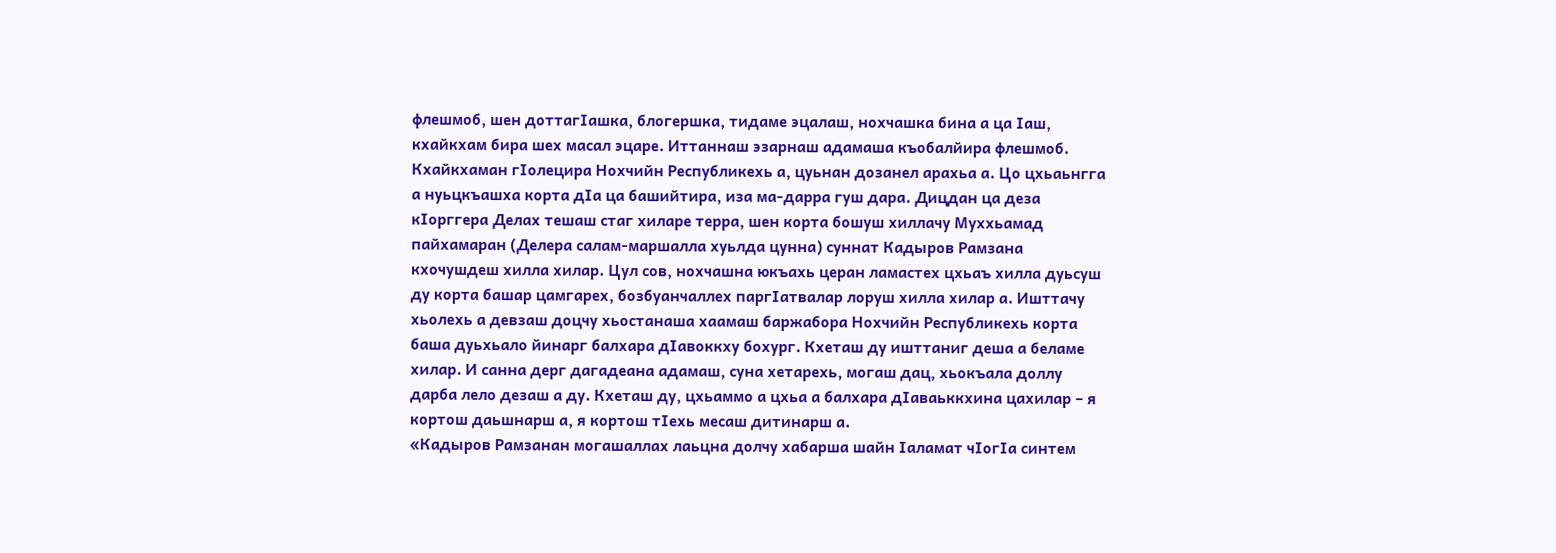флешмоб, шен доттагIашка, блогершка, тидаме эцалаш, нохчашка бина а ца Iаш, кхайкхам бира шех масал эцаре. Иттаннаш эзарнаш адамаша къобалйира флешмоб. Кхайкхаман гIолецира Нохчийн Республикехь а, цуьнан дозанел арахьа а. Цо цхьаьнгга а нуьцкъашха корта дIа ца башийтира, иза ма-дарра гуш дара. Дицдан ца деза кIорггера Делах тешаш стаг хиларе терра, шен корта бошуш хиллачу Муххьамад пайхамаран (Делера салам-маршалла хуьлда цунна) суннат Кадыров Рамзана кхочушдеш хилла хилар. Цул сов, нохчашна юкъахь церан ламастех цхьаъ хилла дуьсуш ду корта башар цамгарех, бозбуанчаллех паргIатвалар лоруш хилла хилар а. Ишттачу хьолехь а девзаш доцчу хьостанаша хаамаш баржабора Нохчийн Республикехь корта баша дуьхьало йинарг балхара дIавоккху бохург. Кхеташ ду ишттаниг деша а беламе хилар. И санна дерг дагадеана адамаш, суна хетарехь, могаш дац, хьокъала доллу дарба лело дезаш а ду. Кхеташ ду, цхьаммо а цхьа а балхара дIаваьккхина цахилар – я кортош даьшнарш а, я кортош тIехь месаш дитинарш а.
«Кадыров Рамзанан могашаллах лаьцна долчу хабарша шайн Iаламат чIогIа синтем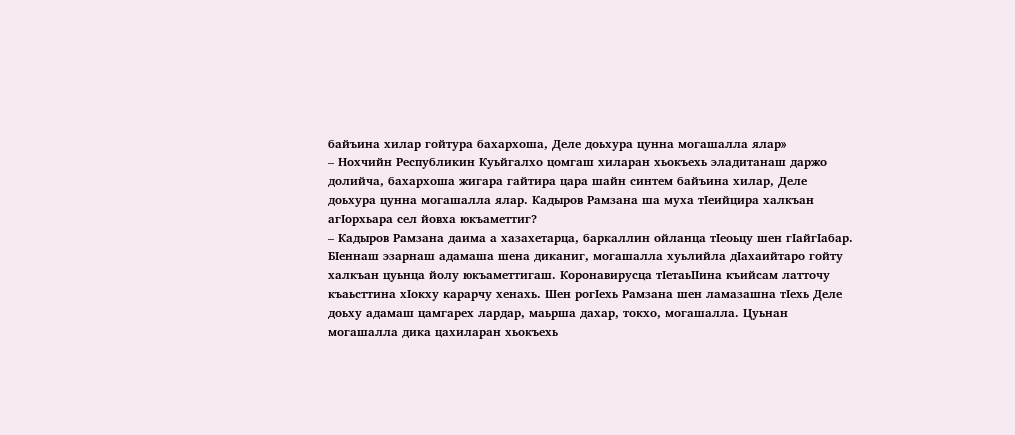байъина хилар гойтура бахархоша, Деле доьхура цунна могашалла ялар»
– Нохчийн Республикин Куьйгалхо цомгаш хиларан хьокъехь эладитанаш даржо долийча, бахархоша жигара гайтира цара шайн синтем байъина хилар, Деле доьхура цунна могашалла ялар. Кадыров Рамзана ша муха тIеийцира халкъан агIорхьара сел йовха юкъаметтиг?
– Кадыров Рамзана даима а хазахетарца, баркаллин ойланца тIеоьцу шен гIайгIабар. БIеннаш эзарнаш адамаша шена диканиг, могашалла хуьлийла дIахаийтаро гойту халкъан цуьнца йолу юкъаметтигаш. Коронавирусца тIетаьIIина къийсам латточу къаьсттина хIокху карарчу хенахь. Шен рогIехь Рамзана шен ламазашна тIехь Деле доьху адамаш цамгарех лардар, маьрша дахар, токхо, могашалла. Цуьнан могашалла дика цахиларан хьокъехь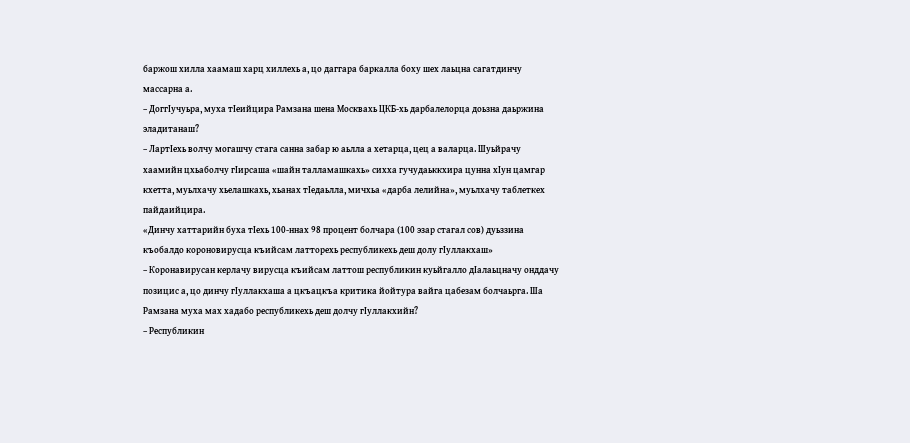баржош хилла хаамаш харц хиллехь а, цо даггара баркалла боху шех лаьцна сагатдинчу массарна а.
– ДоггIучуьра, муха тIеийцира Рамзана шена Москвахь ЦКБ-хь дарбалелорца доьзна даьржина эладитанаш?
– ЛартIехь волчу могашчу стага санна забар ю аьлла а хетарца, цец а валарца. Шуьйрачу хаамийн цхьаболчу гIирсаша «шайн талламашкахь» сихха гучудаьккхира цунна хIун цамгар кхетта, муьлхачу хьелашкахь, хьанах тIедаьлла, мичхьа «дарба лелийна», муьлхачу таблеткех пайдаийцира.
«Динчу хаттарийн буха тIехь 100-ннах 98 процент болчара (100 эзар стагал сов) дуьззина къобалдо короновирусца къийсам латторехь республикехь деш долу гIуллакхаш»
– Коронавирусан керлачу вирусца къийсам латтош республикин куьйгалло дIалаьцначу онддачу позицис а, цо динчу гIуллакхаша а цкъацкъа критика йойтура вайга цабезам болчаьрга. Ша Рамзана муха мах хадабо республикехь деш долчу гIуллакхийн?
– Республикин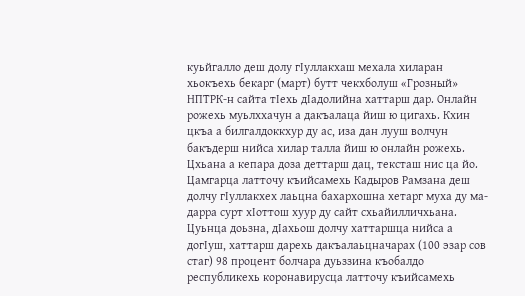куьйгалло деш долу гIуллакхаш мехала хиларан хьокъехь бекарг (март) бутт чекхболуш «Грозный» НПТРК-н сайта тIехь дIадолийна хаттарш дар. Онлайн рожехь муьлххачун а дакъалаца йиш ю цигахь. Кхин цкъа а билгалдоккхур ду ас, иза дан лууш волчун бакъдерш нийса хилар талла йиш ю онлайн рожехь. Цхьана а кепара доза деттарш дац, тексташ нис ца йо. Цамгарца латточу къийсамехь Кадыров Рамзана деш долчу гIуллакхех лаьцна бахархошна хетарг муха ду ма-дарра сурт хIоттош хуур ду сайт схьайилличхьана. Цуьнца доьзна, дIахьош долчу хаттаршца нийса а догIуш, хаттарш дарехь дакъалаьцначарах (100 эзар сов стаг) 98 процент болчара дуьззина къобалдо республикехь коронавирусца латточу къийсамехь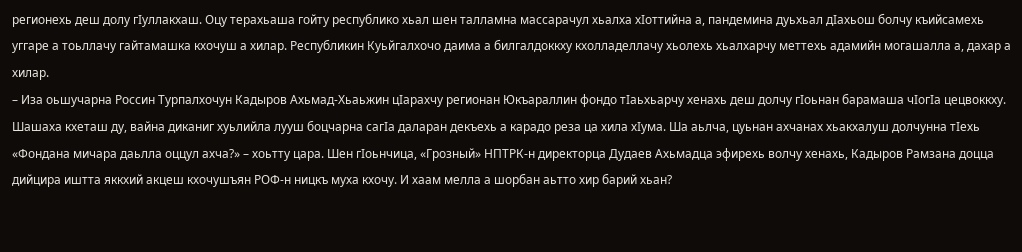регионехь деш долу гIуллакхаш. Оцу терахьаша гойту республико хьал шен талламна массарачул хьалха хIоттийна а, пандемина дуьхьал дIахьош болчу къийсамехь уггаре а тоьллачу гайтамашка кхочуш а хилар. Республикин Куьйгалхочо даима а билгалдоккху кхолладеллачу хьолехь хьалхарчу меттехь адамийн могашалла а, дахар а хилар.
– Иза оьшучарна Россин Турпалхочун Кадыров Ахьмад-Хьаьжин цIарахчу регионан Юкъараллин фондо тIаьхьарчу хенахь деш долчу гIоьнан барамаша чIогIа цецвоккху. Шашаха кхеташ ду, вайна диканиг хуьлийла лууш боцчарна сагIа даларан декъехь а карадо реза ца хила хIума. Ша аьлча, цуьнан ахчанах хьакхалуш долчунна тIехь «Фондана мичара даьлла оццул ахча?» – хоьтту цара. Шен гIоьнчица, «Грозный» НПТРК-н директорца Дудаев Ахьмадца эфирехь волчу хенахь, Кадыров Рамзана доцца дийцира иштта яккхий акцеш кхочушъян РОФ-н ницкъ муха кхочу. И хаам мелла а шорбан аьтто хир барий хьан?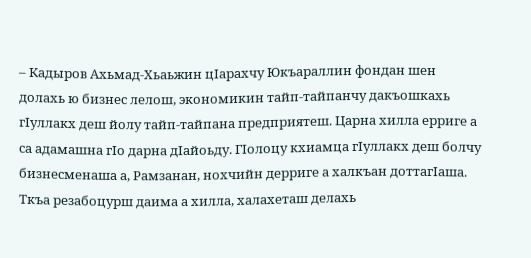– Кадыров Ахьмад-Хьаьжин цIарахчу Юкъараллин фондан шен долахь ю бизнес лелош, экономикин тайп-тайпанчу дакъошкахь гIуллакх деш йолу тайп-тайпана предприятеш. Царна хилла ерриге а са адамашна гIо дарна дIайоьду. ГIолоцу кхиамца гIуллакх деш болчу бизнесменаша а, Рамзанан, нохчийн дерриге а халкъан доттагIаша. Ткъа резабоцурш даима а хилла, халахеташ делахь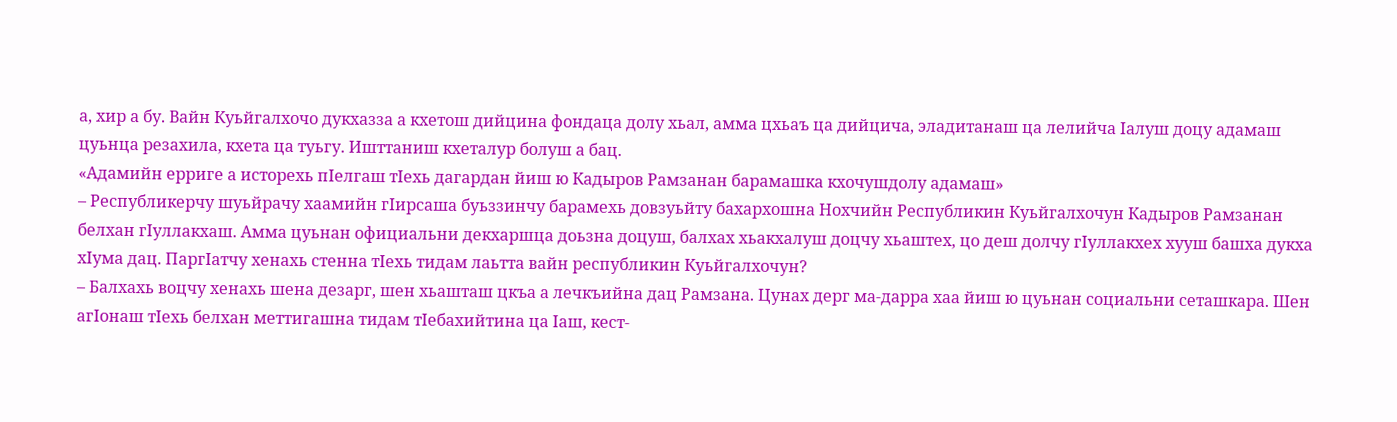а, хир а бу. Вайн Куьйгалхочо дукхазза а кхетош дийцина фондаца долу хьал, амма цхьаъ ца дийцича, эладитанаш ца лелийча Iалуш доцу адамаш цуьнца резахила, кхета ца туьгу. Ишттаниш кхеталур болуш а бац.
«Адамийн ерриге а исторехь пIелгаш тIехь дагардан йиш ю Кадыров Рамзанан барамашка кхочушдолу адамаш»
– Республикерчу шуьйрачу хаамийн гIирсаша буьззинчу барамехь довзуьйту бахархошна Нохчийн Республикин Куьйгалхочун Кадыров Рамзанан белхан гIуллакхаш. Амма цуьнан официальни декхаршца доьзна доцуш, балхах хьакхалуш доцчу хьаштех, цо деш долчу гIуллакхех хууш башха дукха хIума дац. ПаргIатчу хенахь стенна тIехь тидам лаьтта вайн республикин Куьйгалхочун?
– Балхахь воцчу хенахь шена дезарг, шен хьашташ цкъа а лечкъийна дац Рамзана. Цунах дерг ма-дарра хаа йиш ю цуьнан социальни сеташкара. Шен агIонаш тIехь белхан меттигашна тидам тIебахийтина ца Iаш, кест-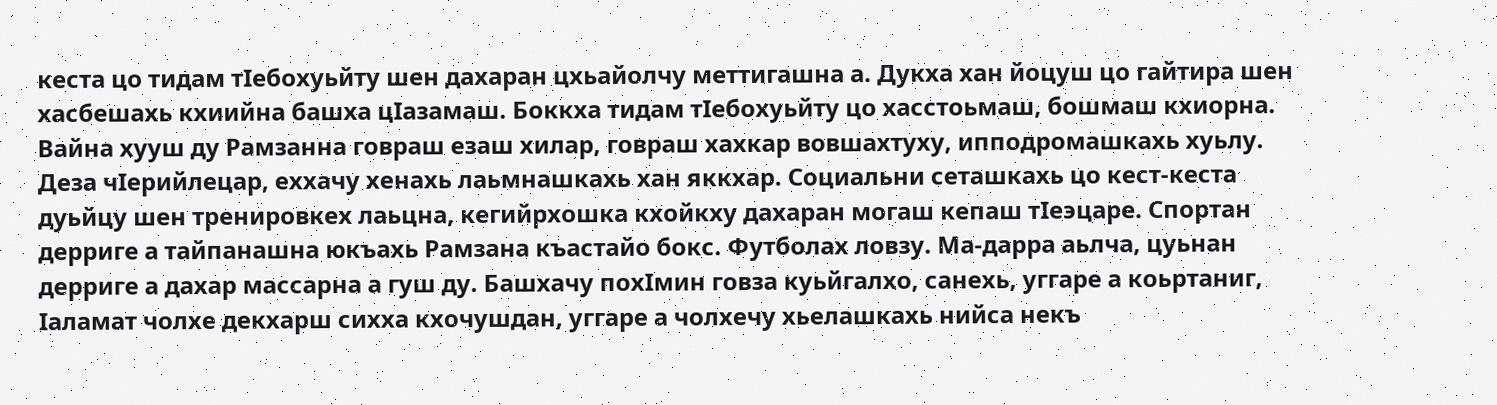кеста цо тидам тIебохуьйту шен дахаран цхьайолчу меттигашна а. Дукха хан йоцуш цо гайтира шен хасбешахь кхиийна башха цIазамаш. Боккха тидам тIебохуьйту цо хасстоьмаш, бошмаш кхиорна. Вайна хууш ду Рамзанна говраш езаш хилар, говраш хахкар вовшахтуху, ипподромашкахь хуьлу. Деза чIерийлецар, еххачу хенахь лаьмнашкахь хан яккхар. Социальни сеташкахь цо кест-кеста дуьйцу шен тренировкех лаьцна, кегийрхошка кхойкху дахаран могаш кепаш тIеэцаре. Спортан дерриге а тайпанашна юкъахь Рамзана къастайо бокс. Футболах ловзу. Ма-дарра аьлча, цуьнан дерриге а дахар массарна а гуш ду. Башхачу похIмин говза куьйгалхо, санехь, уггаре а коьртаниг, Iаламат чолхе декхарш сихха кхочушдан, уггаре а чолхечу хьелашкахь нийса некъ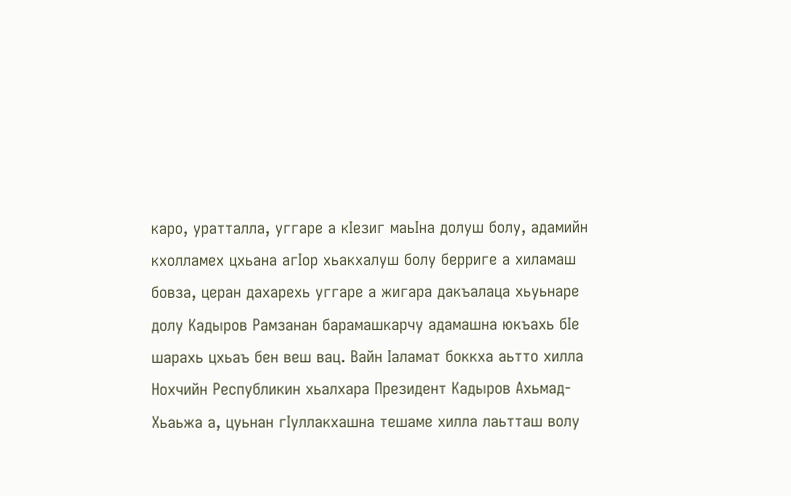каро, уратталла, уггаре а кIезиг маьIна долуш болу, адамийн кхолламех цхьана агIор хьакхалуш болу берриге а хиламаш бовза, церан дахарехь уггаре а жигара дакъалаца хьуьнаре долу Кадыров Рамзанан барамашкарчу адамашна юкъахь бIе шарахь цхьаъ бен веш вац. Вайн Iаламат боккха аьтто хилла Нохчийн Республикин хьалхара Президент Кадыров Ахьмад-Хьаьжа а, цуьнан гIуллакхашна тешаме хилла лаьтташ волу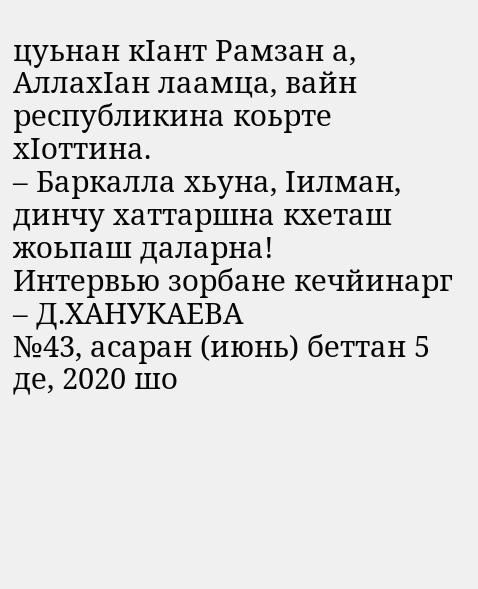цуьнан кIант Рамзан а, АллахIан лаамца, вайн республикина коьрте хIоттина.
– Баркалла хьуна, Iилман, динчу хаттаршна кхеташ жоьпаш даларна!
Интервью зорбане кечйинарг – Д.ХАНУКАЕВА
№43, асаран (июнь) беттан 5 де, 2020 шо